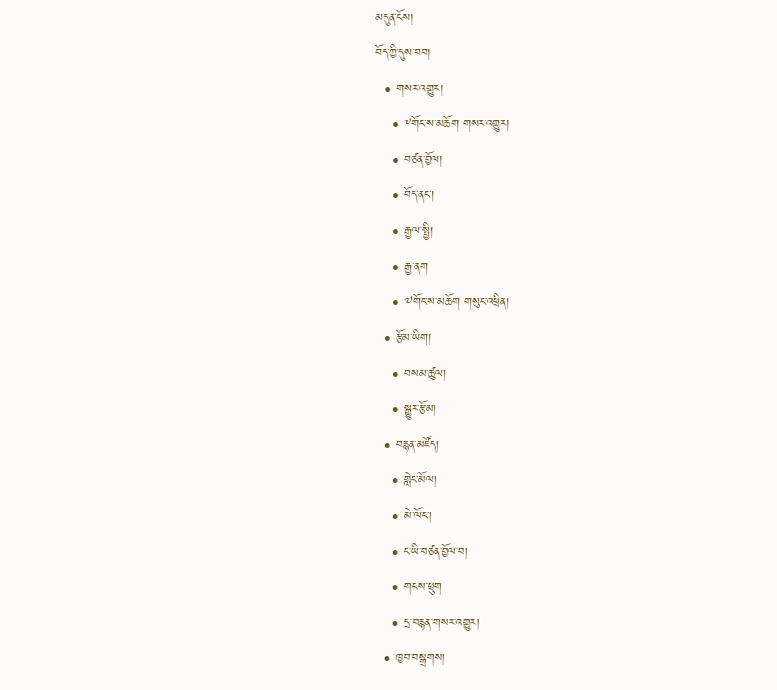མདུན་ངོས།
བོད་ཀྱི་དུས་བབ།
  • གསར་འགྱུར།
    • ༸གོང་ས་མཆོག གསར་འགྱུར།
    • བཙན་བྱོལ།
    • བོད་ནང་།
    • རྒྱལ་སྤྱི།
    • རྒྱ་ནག
    • ༧གོང་ས་མཆོག གསུང་འཕྲིན།
  • རྩོམ་ཡིག།
    • བསམ་ཚུལ།
    • སྒྱུར་རྩོམ།
  • བརྙན་མཛོད།
    • གླེང་མོལ།
    • མེ་ལོང་།
    • ང་ཡི་བཙན་བྱོལ་བ།
    • གངས་ཕྲུག
    • དྲ་བརྙན་གསར་འགྱུར།
  • ཁྱབ་བསྒྲགས།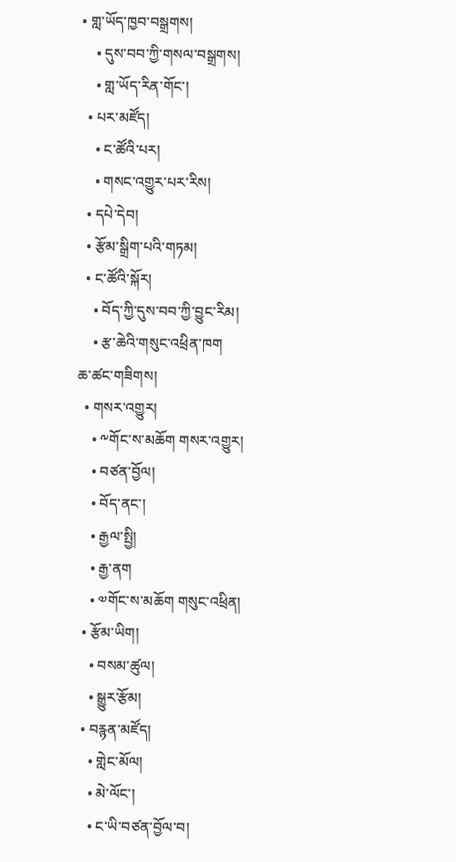• གླ་ཡོད་ཁྱབ་བསྒྲགས།
    • དུས་བབ་ཀྱི་གསལ་བསྒྲགས།
    • གླ་ཡོད་རིན་གོང་།
  • པར་མཛོད།
    • ང་ཚོའི་པར།
    • གསང་འགྱུར་པར་རིས།
  • དཔེ་དེབ།
  • རྩོམ་སྒྲིག་པའི་གཏམ།
  • ང་ཚོའི་སྐོར།
    • བོད་ཀྱི་དུས་བབ་ཀྱི་བྱུང་རིམ།
    • རྩ་ཆེའི་གསུང་འཕྲིན་ཁག
ཆ་ཚང་གཟིགས།
  • གསར་འགྱུར།
    • ༸གོང་ས་མཆོག གསར་འགྱུར།
    • བཙན་བྱོལ།
    • བོད་ནང་།
    • རྒྱལ་སྤྱི།
    • རྒྱ་ནག
    • ༧གོང་ས་མཆོག གསུང་འཕྲིན།
  • རྩོམ་ཡིག།
    • བསམ་ཚུལ།
    • སྒྱུར་རྩོམ།
  • བརྙན་མཛོད།
    • གླེང་མོལ།
    • མེ་ལོང་།
    • ང་ཡི་བཙན་བྱོལ་བ།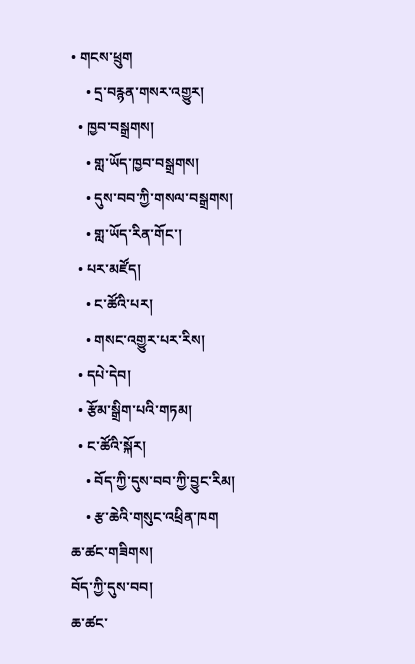• གངས་ཕྲུག
    • དྲ་བརྙན་གསར་འགྱུར།
  • ཁྱབ་བསྒྲགས།
    • གླ་ཡོད་ཁྱབ་བསྒྲགས།
    • དུས་བབ་ཀྱི་གསལ་བསྒྲགས།
    • གླ་ཡོད་རིན་གོང་།
  • པར་མཛོད།
    • ང་ཚོའི་པར།
    • གསང་འགྱུར་པར་རིས།
  • དཔེ་དེབ།
  • རྩོམ་སྒྲིག་པའི་གཏམ།
  • ང་ཚོའི་སྐོར།
    • བོད་ཀྱི་དུས་བབ་ཀྱི་བྱུང་རིམ།
    • རྩ་ཆེའི་གསུང་འཕྲིན་ཁག
ཆ་ཚང་གཟིགས།
བོད་ཀྱི་དུས་བབ།
ཆ་ཚང་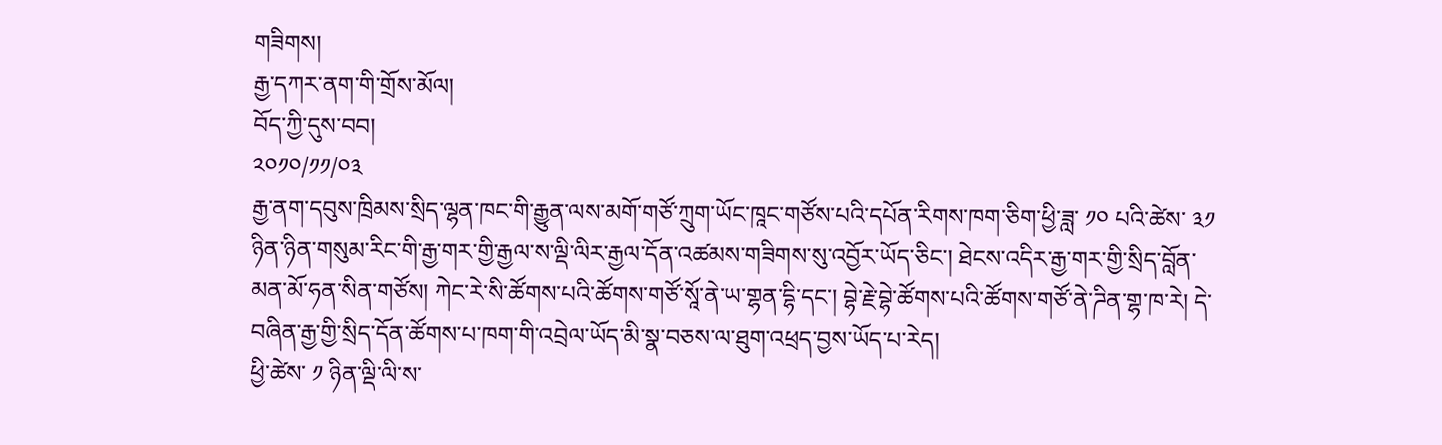གཟིགས།
རྒྱ་དཀར་ནག་གི་གྲོས་མོལ།
བོད་ཀྱི་དུས་བབ།
༢༠༡༠/༡༡/༠༣
རྒྱ་ནག་དབུས་ཁྲིམས་སྲིད་ལྷན་ཁང་གི་རྒྱུན་ལས་མགོ་གཙོ་ཀྲུག་ཡོང་ཁཱང་གཙོས་པའི་དཔོན་རིགས་ཁག་ཅིག་ཕྱི་ཟླ་ ༡༠ པའི་ཚེས་ ༣༡ ཉིན་ཉིན་གསུམ་རིང་གི་རྒྱ་གར་གྱི་རྒྱལ་ས་ལྡི་ལིར་རྒྱལ་དོན་འཚམས་གཟིགས་སུ་འབྱོར་ཡོད་ཅིང་། ཐེངས་འདིར་རྒྱ་གར་གྱི་སྲིད་བློན་མན་མོ་ཧན་སིན་གཙོས། ཀེང་རེ་སི་ཚོགས་པའི་ཚོགས་གཙོ་སཱོ་ནེ་ཡ་གྷན་དྷི་དང་། བྷེ་རྗེ་བྷེ་ཚོགས་པའི་ཚོགས་གཙོ་ནེ་ཌིན་གྷ་ཁ་རེ། དེ་བཞིན་རྒྱ་གྱི་སྲིད་དོན་ཚོགས་པ་ཁག་གི་འབྲེལ་ཡོད་མི་སྣ་བཅས་ལ་ཐུག་འཕྲད་བྱས་ཡོད་པ་རེད།
ཕྱི་ཚེས་ ༡ ཉིན་ལྡི་ལི་ས་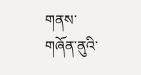གནས་གཞོན་ནུའི་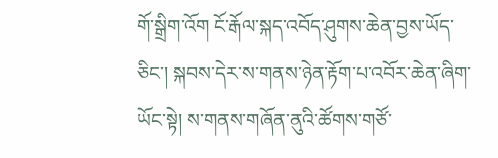གོ་སྒྲིག་འོག ངོ་རྒོལ་སྐད་འབོད་ཤུགས་ཆེན་བྱས་ཡོད་ཅིང་། སྐབས་དེར་ས་གནས་ཉེན་རྟོག་པ་འབོར་ཆེན་ཞིག་ཡོང་སྟེ། ས་གནས་གཞོན་ནུའི་ཚོགས་གཙོ་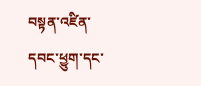བསྟན་འཛིན་དབང་ཕྱུག་དང་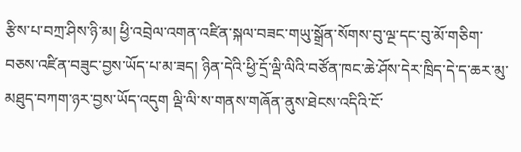རྩིས་པ་བཀྲ་ཤིས་ཉི་མ། ཕྱི་འབྲེལ་འགན་འཛིན་སྐལ་བཟང་གཡུ་སྒྲོན་སོགས་བུ་ལྔ་དང་བུ་མོ་གཅིག་བཅས་འཛིན་བཟུང་བྱས་ཡོད་པ་མ་ཟད། ཉིན་དེའི་ཕྱི་དྲོ་ལྡི་ལིའི་བཙོན་ཁང་ཆེ་ཤོས་དེར་ཁྲིད་དེ་ད་ཆར་མུ་མཐུད་བཀག་ཉར་བྱས་ཡོད་འདུག ལྡི་ལི་ས་གནས་གཞོན་ནུས་ཐེངས་འདིའི་ངོ་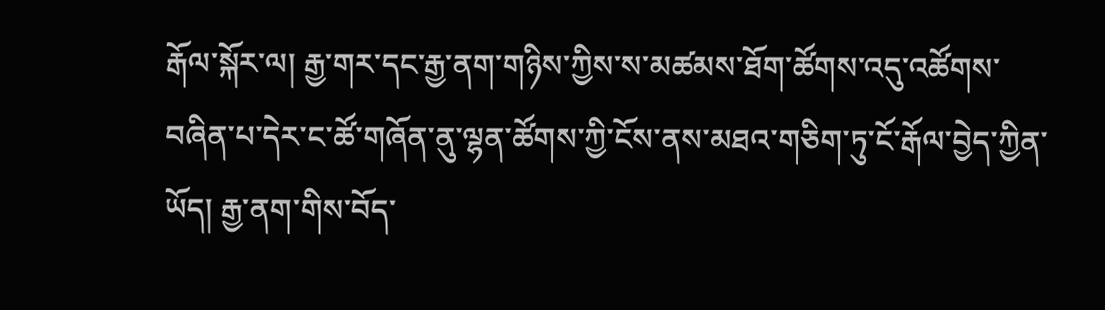རྒོལ་སྐོར་ལ། རྒྱ་གར་དང་རྒྱ་ནག་གཉིས་ཀྱིས་ས་མཚམས་ཐོག་ཚོགས་འདུ་འཚོགས་བཞིན་པ་དེར་ང་ཚོ་གཞོན་ནུ་ལྷན་ཚོགས་ཀྱི་ངོས་ནས་མཐའ་གཅིག་ཏུ་ངོ་རྒོལ་བྱེད་ཀྱིན་ཡོད། རྒྱ་ནག་གིས་བོད་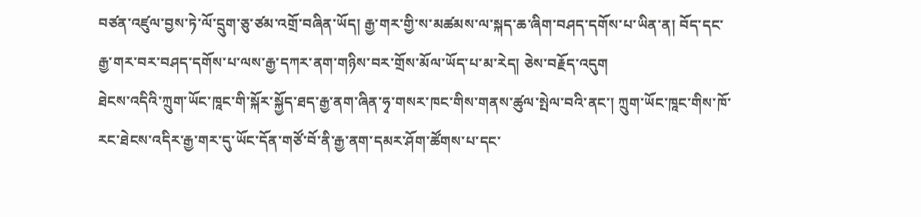བཙན་འཛུལ་བྱས་ཏེ་ལོ་དྲུག་ཅུ་ཙམ་འགྲོ་བཞིན་ཡོད། རྒྱ་གར་གྱི་ས་མཚམས་ལ་སྐད་ཆ་ཞིག་བཤད་དགོས་པ་ཡིན་ན། བོད་དང་རྒྱ་གར་བར་བཤད་དགོས་པ་ལས་རྒྱ་དཀར་ནག་གཉིས་བར་གྲོས་མོལ་ཡོད་པ་མ་རེད། ཅེས་བརྗོད་འདུག
ཐེངས་འདིའི་ཀྲུག་ཡོང་ཁཱང་གི་སྐོར་སྐྱོད་ཐད་རྒྱ་ནག་ཞིན་ཧྭ་གསར་ཁང་གིས་གནས་ཚུལ་སྤེལ་བའི་ནང་། ཀྲུག་ཡོང་ཁཱང་གིས་ཁོ་རང་ཐེངས་འདིར་རྒྱ་གར་དུ་ཡོང་དོན་གཙོ་བོ་ནི་རྒྱ་ནག་དམར་ཤོག་ཚོགས་པ་དང་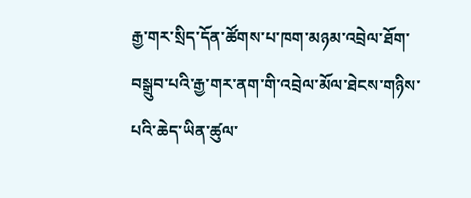རྒྱ་གར་སྲིད་དོན་ཚོགས་པ་ཁག་མཉམ་འབྲེལ་ཐོག་བསྒྲུབ་པའི་རྒྱ་གར་ནག་གི་འབྲེལ་མོལ་ཐེངས་གཉིས་པའི་ཆེད་ཡིན་ཚུལ་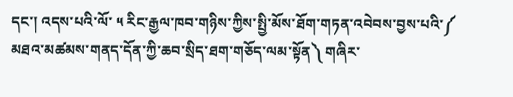དང་། འདས་པའི་ལོ་ ༥ རིང་རྒྱལ་ཁབ་གཉིས་ཀྱིས་སྤྱི་མོས་ཐོག་གཏན་འབེབས་བྱས་པའི་༼ མཐའ་མཚམས་གནད་དོན་ཀྱི་ཆབ་སྲིད་ཐག་གཅོད་ལམ་སྟོན༽ གཞིར་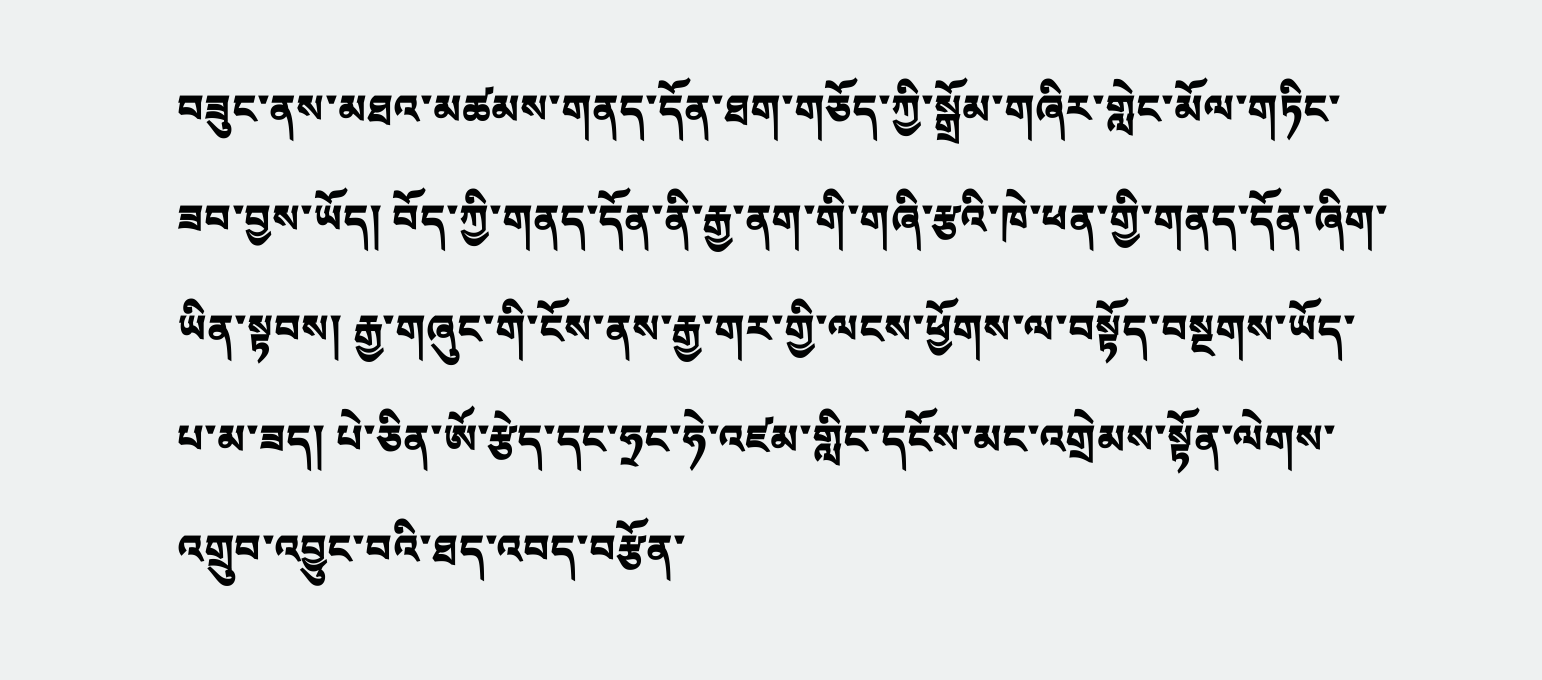བཟུང་ནས་མཐའ་མཚམས་གནད་དོན་ཐག་གཅོད་ཀྱི་སྒྲོམ་གཞིར་གླེང་མོལ་གཏིང་ཟབ་བྱས་ཡོད། བོད་ཀྱི་གནད་དོན་ནི་རྒྱ་ནག་གི་གཞི་རྩའི་ཁེ་ཕན་གྱི་གནད་དོན་ཞིག་ཡིན་སྟབས། རྒྱ་གཞུང་གི་ངོས་ནས་རྒྱ་གར་གྱི་ལངས་ཕྱོགས་ལ་བསྟོད་བསྔགས་ཡོད་པ་མ་ཟད། པེ་ཅིན་ཨོ་རྩེད་དང་ཧྲང་ཧེ་འཛམ་གླིང་དངོས་མང་འགྲེམས་སྟོན་ལེགས་འགྲུབ་འབྱུང་བའི་ཐད་འབད་བརྩོན་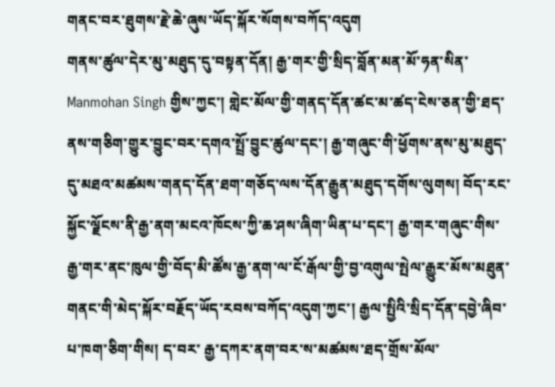གནང་བར་ཐུགས་རྗེ་ཆེ་ཞུས་ཡོད་སྐོར་སོགས་བཀོད་འདུག
གནས་ཚུལ་དེར་མུ་མཐུད་དུ་བསྟན་དོན། རྒྱ་གར་གྱི་སྲིད་བློན་མན་མོ་ཧན་སིན་ Manmohan Singh གྱིས་ཀྱང་། གླེང་མོལ་གྱི་གནད་དོན་ཚང་མ་ཚད་ངེས་ཅན་གྱི་ཐད་ནས་གཅིག་གྱུར་བྱུང་བར་དགའ་སྤྲོ་བྱུང་ཚུལ་དང་། རྒྱ་གཞུང་གི་ཕྱོགས་ནས་མུ་མཐུད་དུ་མཐའ་མཚམས་གནད་དོན་ཐག་གཅོད་ལས་དོན་རྒྱུན་མཐུད་དགོས་ལུགས། བོད་རང་སྐྱོང་ལྗོངས་ནི་རྒྱ་ནག་མངའ་ཁོངས་ཀྱི་ཆ་ཤས་ཞིག་ཡིན་པ་དང་། རྒྱ་གར་གཞུང་གིས་རྒྱ་གར་ནང་ཁུལ་གྱི་བོད་མི་ཚོས་རྒྱ་ནག་ལ་ངོ་རྒོལ་གྱི་བྱ་འགུལ་སྤེལ་རྒྱུར་མོས་མཐུན་གནང་གི་མེད་སྐོར་བརྗོད་ཡོད་རབས་བཀོད་འདུག་ཀྱང་། རྒྱལ་སྤྱིའི་སྲིད་དོན་དབྱེ་ཞིབ་པ་ཁག་ཅིག་གིས། ད་བར་ རྒྱ་དཀར་ནག་བར་ས་མཚམས་ཐད་གྲོས་མོལ་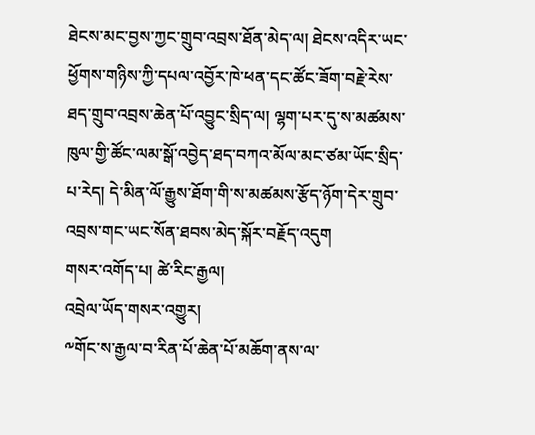ཐེངས་མང་བྱས་ཀྱང་གྲུབ་འབྲས་ཐོན་མེད་ལ། ཐེངས་འདིར་ཡང་ཕྱོགས་གཉིས་ཀྱི་དཔལ་འབྱོར་ཁེ་ཕན་དང་ཚོང་ཟོག་བརྗེ་རེས་ཐད་གྲུབ་འབྲས་ཆེན་པོ་འབྱུང་སྲིད་ལ། ལྷག་པར་དུ་ས་མཚམས་ཁུལ་གྱི་ཚོང་ལམ་སྒོ་འབྱེད་ཐད་བཀའ་མོལ་མང་ཙམ་ཡོང་སྲིད་པ་རེད། དེ་མིན་ལོ་རྒྱུས་ཐོག་གི་ས་མཚམས་རྩོད་ཉོག་དེར་གྲུབ་འབྲས་གང་ཡང་སོན་ཐབས་མེད་སྐོར་བརྗོད་འདུག
གསར་འགོད་པ། ཚེ་རིང་རྒྱལ།
འབྲེལ་ཡོད་གསར་འགྱུར།
༸གོང་ས་རྒྱལ་བ་རིན་པོ་ཆེན་པོ་མཆོག་ནས་ལ་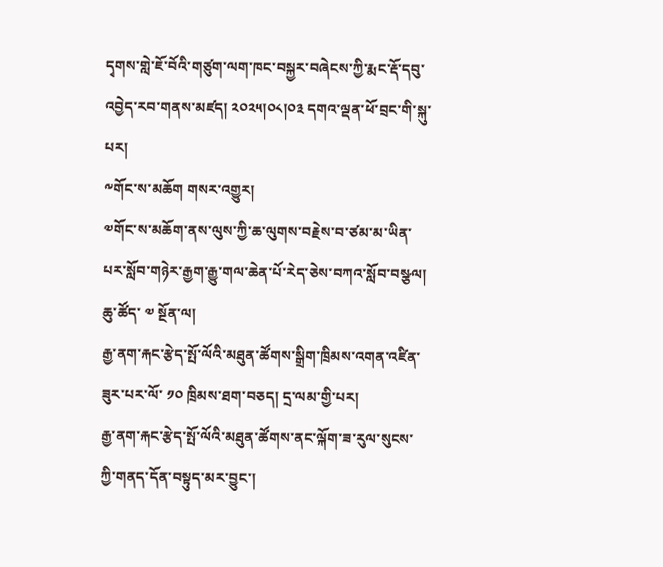དྭགས་གླེ་ཇོ་བོའི་གཙུག་ལག་ཁང་བསྐྱར་བཞེངས་ཀྱི་རྨང་རྡོ་དབུ་འབྱེད་རབ་གནས་མཛད། ༢༠༢༥།༠༨།༠༣ དགའ་ལྡན་ཕོ་བྲང་གི་སྐུ་པར།
༸གོང་ས་མཆོག གསར་འགྱུར།
༧གོང་ས་མཆོག་ནས་ལུས་ཀྱི་ཆ་ལུགས་བརྗེས་བ་ཙམ་མ་ཡིན་པར་སློབ་གཉེར་རྒྱག་རྒྱུ་གལ་ཆེན་པོ་རེད་ཅེས་བཀའ་སློབ་བསྩལ།
ཆུ་ཚོད་ ༧ སྔོན་ལ།
རྒྱ་ནག་རྐང་རྩེད་སྤོ་ལོའི་མཐུན་ཚོགས་སྒྲིག་ཁྲིམས་འགན་འཛིན་ཟུར་པར་ལོ་ ༡༠ ཁྲིམས་ཐག་བཅད། དྲ་ལམ་གྱི་པར།
རྒྱ་ནག་རྐང་རྩེད་སྤོ་ལོའི་མཐུན་ཚོགས་ནང་ལྐོག་ཟ་རུལ་སུངས་ཀྱི་གནད་དོན་བསྟུད་མར་བྱུང་།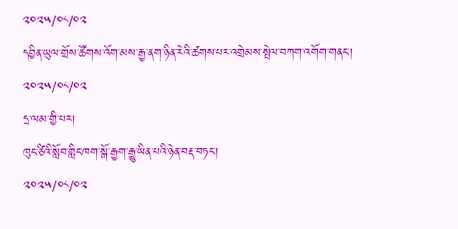༢༠༢༥/༠༨/༠༢
དབྱིན་ཡུལ་གྲོས་ཚོགས་འོག་མས་རྒྱ་ནག་ཉིན་རེའི་ཚགས་པར་འགྲེམས་སྤེལ་བཀག་འགོག་གནང་།
༢༠༢༥/༠༨/༠༢
དྲ་ལམ་གྱི་པར།
ཁུང་ཙིའི་སློབ་གླིང་ཁག་སྒོ་རྒྱག་རྒྱུ་ཡིན་པའི་ཉེན་བརྡ་བཏང་།
༢༠༢༥/༠༨/༠༢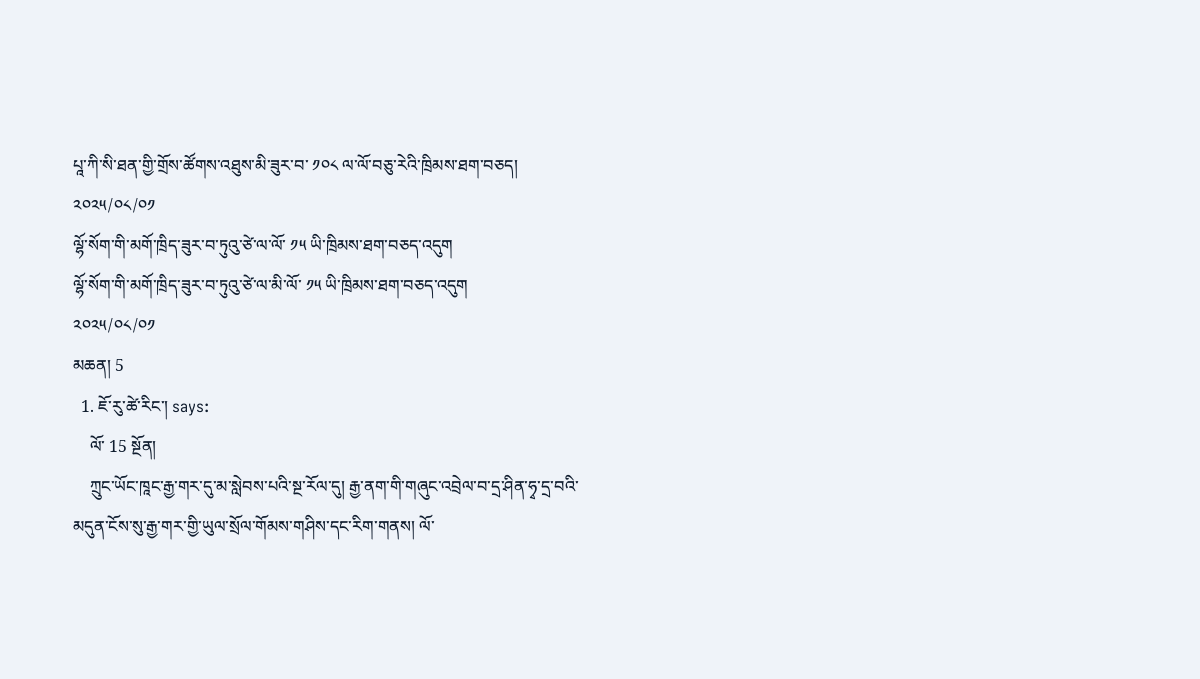པཱ་ཀི་སི་ཐན་གྱི་གྲོས་ཚོགས་འཐུས་མི་ཟུར་བ་ ༡༠༨ ལ་ལོ་བཅུ་རེའི་ཁྲིམས་ཐག་བཅད།
༢༠༢༥/༠༨/༠༡
ལྷོ་སོག་གི་མགོ་ཁྲིད་ཟུར་བ་ཏུའུ་ཙེ་ལ་ལོ་ ༡༥ ཡི་ཁྲིམས་ཐག་བཅད་འདུག
ལྷོ་སོག་གི་མགོ་ཁྲིད་ཟུར་བ་ཏུའུ་ཙེ་ལ་མི་ལོ་ ༡༥ ཡི་ཁྲིམས་ཐག་བཅད་འདུག
༢༠༢༥/༠༨/༠༡
མཆན། 5
  1. ཇོ་རུ་ཚེ་རིང་། says:
    ལོ་ 15 སྔོན།
    ཀྲུང་ཡོང་ཁཱང་རྒྱ་གར་དུ་མ་སླེབས་པའི་སྔ་རོལ་དུ། རྒྱ་ནག་གི་གཞུང་འབྲེལ་བ་དྲ་ཤིན་ཧྭ་དྲ་བའི་མདུན་ངོས་སུ་རྒྱ་གར་གྱི་ཡུལ་སྲོལ་གོམས་གཤིས་དང་རིག་གནས། ལོ་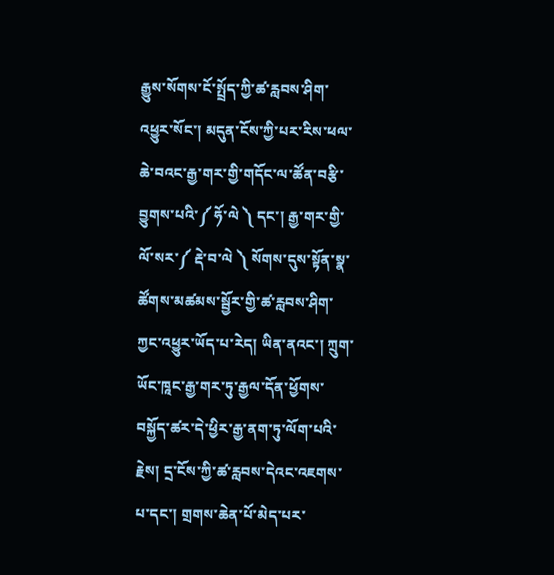རྒྱུས་སོགས་ངོ་སྤྲོད་ཀྱི་ཚ་རླབས་ཤིག་འཕྱུར་སོང་། མདུན་ངོས་ཀྱི་པར་རིས་ཕལ་ཆེ་བའང་རྒྱ་གར་གྱི་གདོང་ལ་ཚོན་བརྩི་བྱུགས་པའི་༼ ཧོ་ལེ ༽ དང་། རྒྱ་གར་གྱི་ལོ་སར་༼ རྡེ་བ་ལེ ༽ སོགས་དུས་སྟོན་སྣ་ཚོགས་མཚམས་སྦྱོར་གྱི་ཚ་རླབས་ཤིག་ཀྱང་འཕྱུར་ཡོད་པ་རེད། ཡིན་ནའང་། ཀྲུག་ཡོང་ཁཱང་རྒྱ་གར་ཏུ་རྒྱལ་དོན་ཕྱོགས་བསྐྱོད་ཚར་དེ་ཕྱིར་རྒྱ་ནག་ཏུ་ལོག་པའི་རྗེས། དྲ་ངོས་ཀྱི་ཚ་རླབས་དེའང་འཇགས་པ་དང་། གྲགས་ཆེན་པོ་མེད་པར་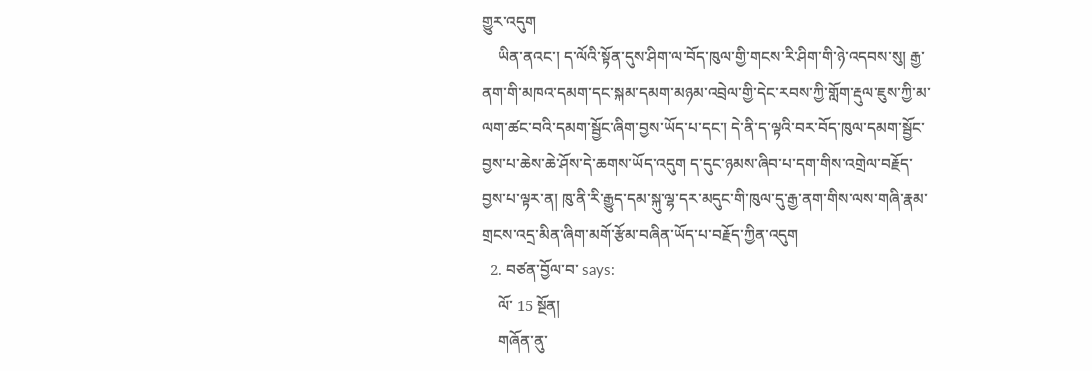གྱུར་འདུག
    ཡིན་ནའང་། ད་ལོའི་སྟོན་དུས་ཤིག་ལ་བོད་ཁུལ་གྱི་གངས་རི་ཤིག་གི་ཉེ་འདབས་སུ། རྒྱ་ནག་གི་མཁའ་དམག་དང་སྐམ་དམག་མཉམ་འབྲེལ་གྱི་དེང་རབས་ཀྱི་གློག་རྡུལ་ཇུས་ཀྱི་མ་ལག་ཚང་བའི་དམག་སྦྱོང་ཞིག་བྱས་ཡོད་པ་དང་། དེ་ནི་ད་ལྟའི་བར་བོད་ཁུལ་དམག་སྦྱོང་བྱས་པ་ཆེས་ཆེ་ཤོས་དེ་ཆགས་ཡོད་འདུག ད་དུང་ཉམས་ཞིབ་པ་དག་གིས་འགྲེལ་བརྗོད་བྱས་པ་ལྟར་ན། ཁུ་ནི་རི་རྒྱུད་དམ་སྐུ་ལྷ་དར་མདུང་གི་ཁུལ་དུ་རྒྱ་ནག་གིས་ལས་གཞི་རྣམ་གྲངས་འདྲ་མིན་ཞིག་མགོ་རྩོམ་བཞིན་ཡོད་པ་བརྗོད་ཀྱིན་འདུག
  2. བཙན་བྱོལ་བ་ says:
    ལོ་ 15 སྔོན།
    གཞོན་ནུ་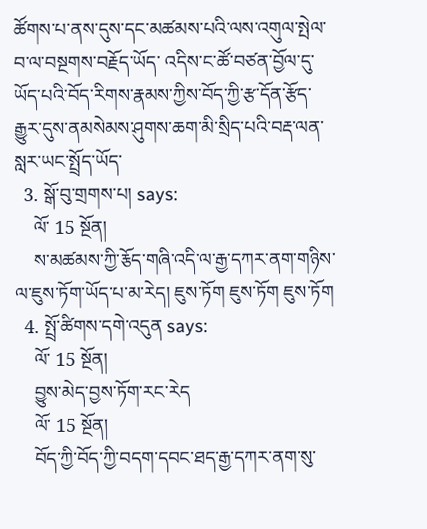ཚོགས་པ་ནས་དུས་དང་མཚམས་པའི་ལས་འགུལ་སྤེལ་བ་ལ་བསྔགས་བརྗོད་ཡོད་ འདིས་ང་ཚོ་བཙན་བྱོལ་དུ་ཡོད་པའི་བོད་རིགས་རྣམས་ཀྱིས་བོད་ཀྱི་རྩ་དོན་རྩོད་རྒྱུར་དུས་ནམསེམས་ཤུགས་ཆག་མི་སྲིད་པའི་བརྡ་ལན་སླར་ཡང་སྤྲོད་ཡོད་
  3. སྒོ་བུ་གྲགས་པ། says:
    ལོ་ 15 སྔོན།
    ས་མཚམས་ཀྱི་རྕོད་གཞི་འདི་ལ་རྒྱ་དཀར་ནག་གཉིས་ལ་ཇུས་ཏོག་ཡོད་པ་མ་རེད། ཇུས་ཏོག ཇུས་ཏོག ཇུས་ཏོག
  4. སྤྲོ་ཚིགས་དགེ་འདུན says:
    ལོ་ 15 སྔོན།
    བྱུས་མེད་བྱས་ཏོག་རང་རེད
    ལོ་ 15 སྔོན།
    བོད་ཀྱི་བོད་ཀྱི་བདག་དབང་ཐད་རྒྱ་དཀར་ནག་སུ་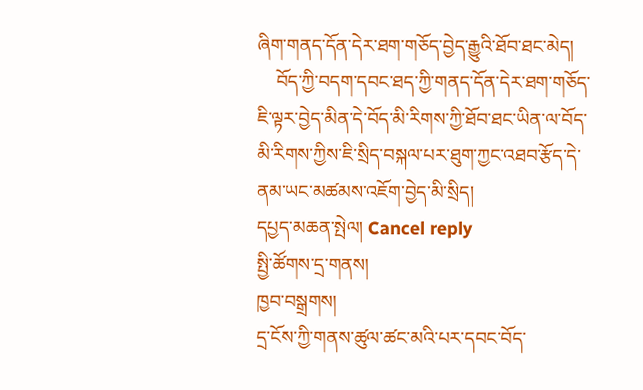ཞིག་གནད་དོན་དེར་ཐག་གཅོད་བྱེད་རྒྱུའི་ཐོབ་ཐང་མེད།
    བོད་ཀྱི་བདག་དབང་ཐད་ཀྱི་གནད་དོན་དེར་ཐག་གཅོད་ཇི་ལྟར་བྱེད་མིན་དེ་བོད་མི་རིགས་ཀྱི་ཐོབ་ཐང་ཡིན་ལ་བོད་མི་རིགས་ཀྱིས་ཇི་སྲིད་བསྐལ་པར་ཐུག་ཀྱང་འཐབ་རྩོད་དེ་ནམ་ཡང་མཚམས་འཇོག་བྱེད་མི་སྲིད།
དཔྱད་མཆན་སྤེལ། Cancel reply
སྤྱི་ཚོགས་དྲ་གནས།
ཁྱབ་བསྒྲགས།
དྲ་ངོས་ཀྱི་གནས་ཚུལ་ཚང་མའི་པར་དབང་བོད་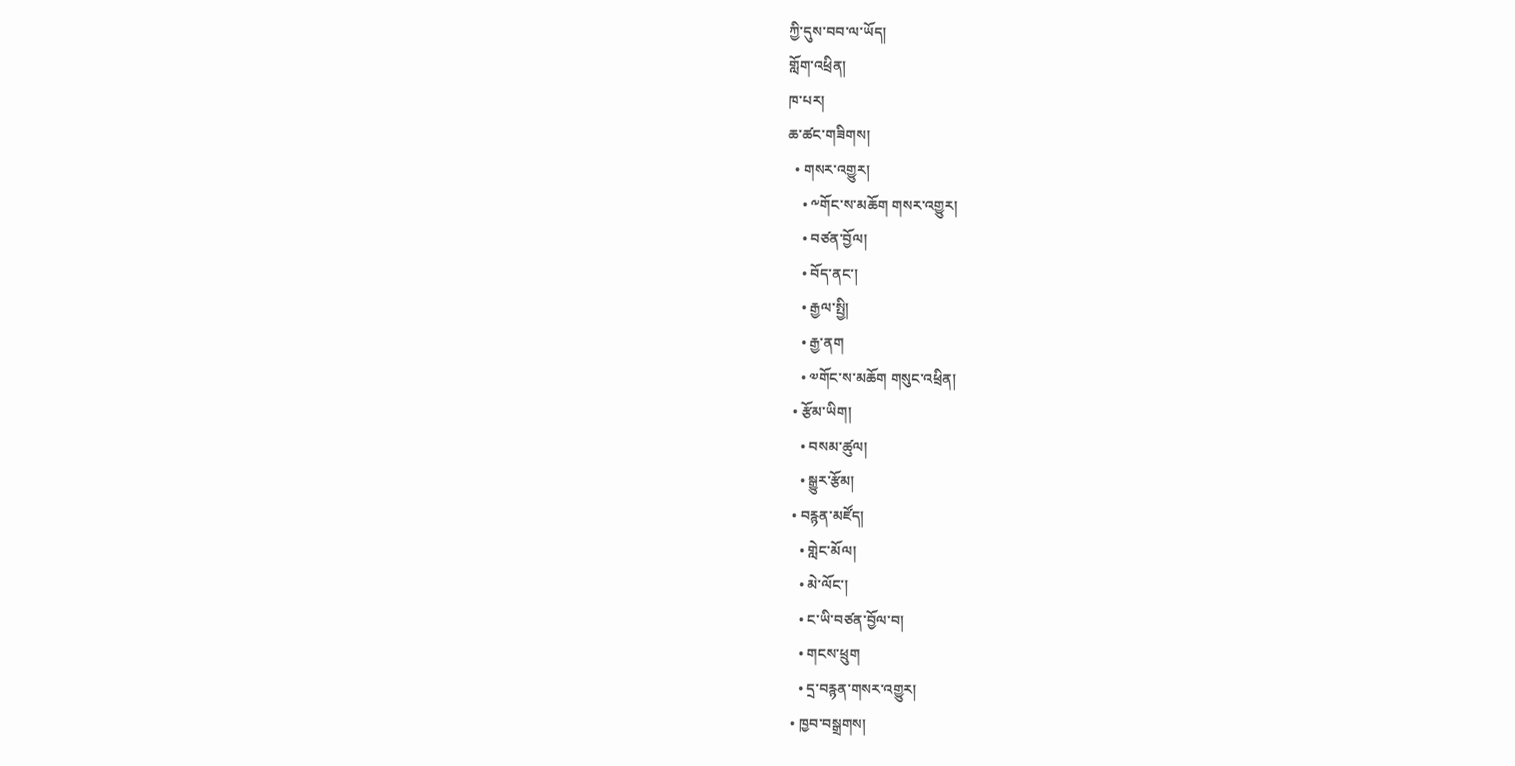ཀྱི་དུས་བབ་ལ་ཡོད།
གློག་འཕྲིན།
ཁ་པར།
ཆ་ཚང་གཟིགས།
  • གསར་འགྱུར།
    • ༸གོང་ས་མཆོག གསར་འགྱུར།
    • བཙན་བྱོལ།
    • བོད་ནང་།
    • རྒྱལ་སྤྱི།
    • རྒྱ་ནག
    • ༧གོང་ས་མཆོག གསུང་འཕྲིན།
  • རྩོམ་ཡིག།
    • བསམ་ཚུལ།
    • སྒྱུར་རྩོམ།
  • བརྙན་མཛོད།
    • གླེང་མོལ།
    • མེ་ལོང་།
    • ང་ཡི་བཙན་བྱོལ་བ།
    • གངས་ཕྲུག
    • དྲ་བརྙན་གསར་འགྱུར།
  • ཁྱབ་བསྒྲགས།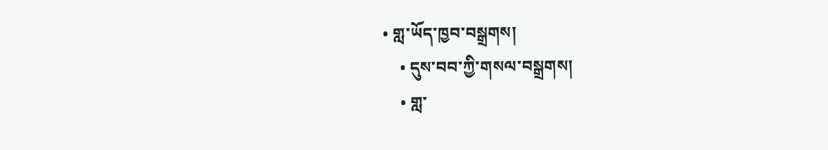• གླ་ཡོད་ཁྱབ་བསྒྲགས།
    • དུས་བབ་ཀྱི་གསལ་བསྒྲགས།
    • གླ་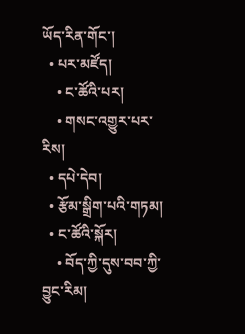ཡོད་རིན་གོང་།
  • པར་མཛོད།
    • ང་ཚོའི་པར།
    • གསང་འགྱུར་པར་རིས།
  • དཔེ་དེབ།
  • རྩོམ་སྒྲིག་པའི་གཏམ།
  • ང་ཚོའི་སྐོར།
    • བོད་ཀྱི་དུས་བབ་ཀྱི་བྱུང་རིམ།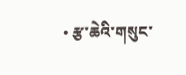• རྩ་ཆེའི་གསུང་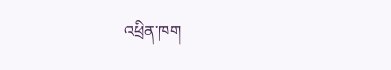འཕྲིན་ཁག